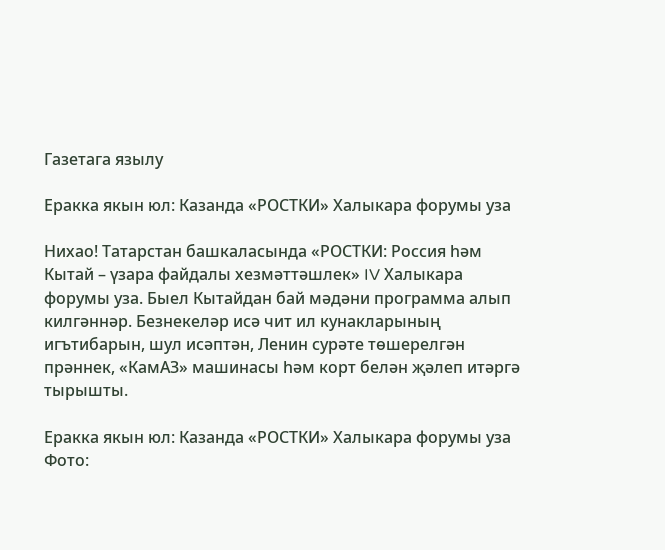Газетага язылу

Еракка якын юл: Казанда «РОСТКИ» Халыкара форумы уза

Нихао! Татарстан башкаласында «РОСТКИ: Россия һәм Кытай – үзара файдалы хезмәттәшлек» IV Халыкара форумы уза. Быел Кытайдан бай мәдәни программа алып килгәннәр. Безнекеләр исә чит ил кунакларының игътибарын, шул исәптән, Ленин сурәте төшерелгән прәннек, «КамАЗ» машинасы һәм корт белән җәлеп итәргә тырышты.

Еракка якын юл: Казанда «РОСТКИ» Халыкара форумы уза
Фото: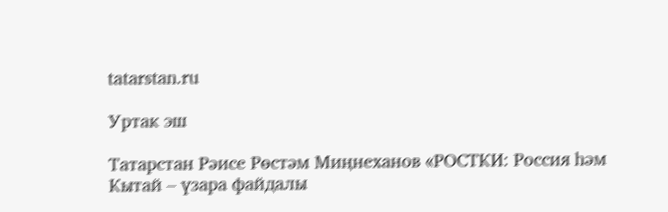tatarstan.ru

Уртак эш

Татарстан Рәисе Рөстәм Миңнеханов «РОСТКИ: Россия һәм Кытай – үзара файдалы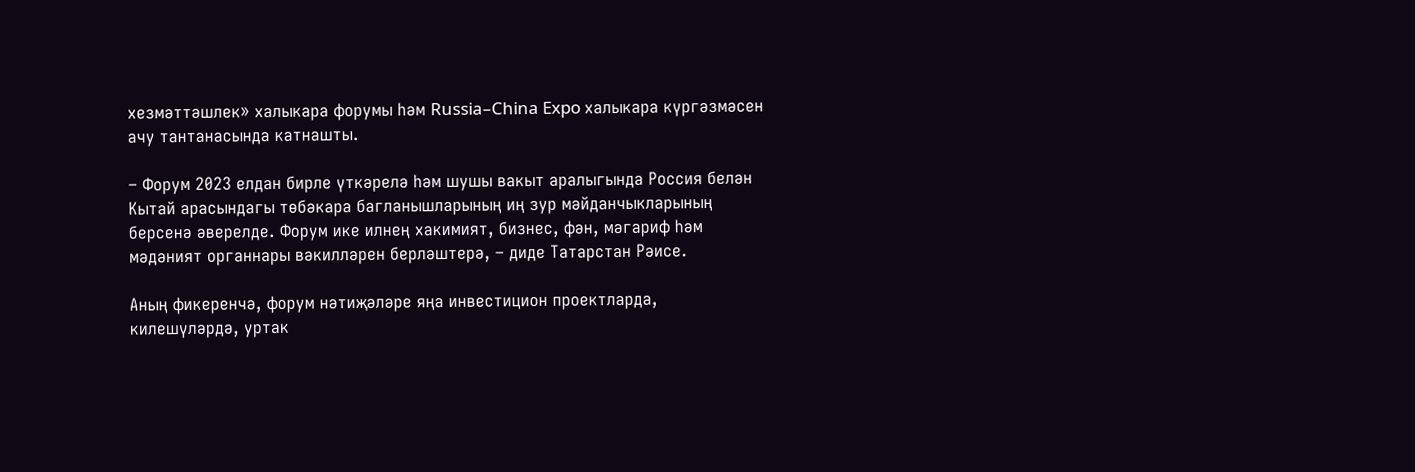хезмәттәшлек» халыкара форумы һәм Russia–China Expo халыкара күргәзмәсен ачу тантанасында катнашты.

– Форум 2023 елдан бирле үткәрелә һәм шушы вакыт аралыгында Россия белән Кытай арасындагы төбәкара багланышларының иң зур мәйданчыкларының берсенә әверелде. Форум ике илнең хакимият, бизнес, фән, мәгариф һәм мәдәният органнары вәкилләрен берләштерә, – диде Татарстан Рәисе.

Аның фикеренчә, форум нәтиҗәләре яңа инвестицион проектларда, килешүләрдә, уртак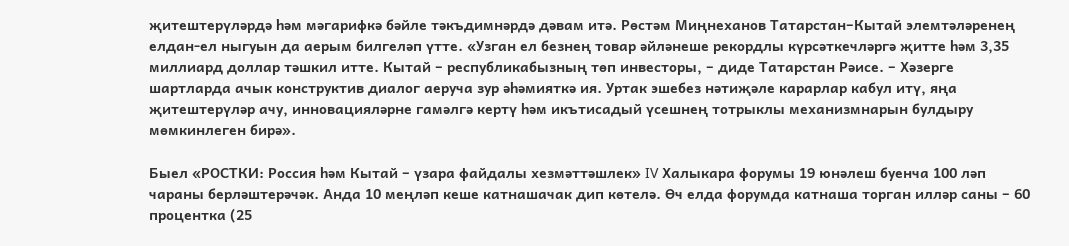җитештерүләрдә һәм мәгарифкә бәйле тәкъдимнәрдә дәвам итә. Рөстәм Миңнеханов Татарстан–Кытай элемтәләренең елдан-ел ныгуын да аерым билгеләп үтте. «Узган ел безнең товар әйләнеше рекордлы күрсәткечләргә җитте һәм 3,35 миллиард доллар тәшкил итте. Кытай – республикабызның төп инвесторы, – диде Татарстан Рәисе. – Хәзерге шартларда ачык конструктив диалог аеруча зур әһәмияткә ия. Уртак эшебез нәтиҗәле карарлар кабул итү, яңа җитештерүләр ачу, инновацияләрне гамәлгә кертү һәм икътисадый үсешнең тотрыклы механизмнарын булдыру мөмкинлеген бирә».

Быел «РОСТКИ: Россия һәм Кытай – үзара файдалы хезмәттәшлек» IV Халыкара форумы 19 юнәлеш буенча 100 ләп чараны берләштерәчәк. Анда 10 меңләп кеше катнашачак дип көтелә. Өч елда форумда катнаша торган илләр саны – 60 процентка (25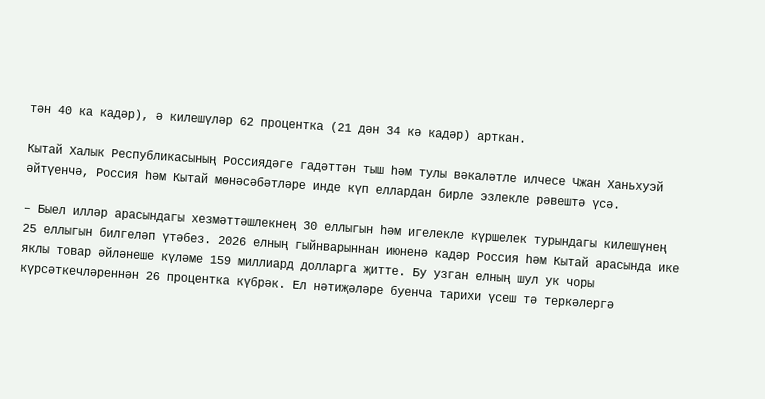тән 40 ка кадәр), ә килешүләр 62 процентка (21 дән 34 кә кадәр) арткан.

Кытай Халык Республикасының Россиядәге гадәттән тыш һәм тулы вәкаләтле илчесе Чжан Ханьхуэй әйтүенчә, Россия һәм Кытай мөнәсәбәтләре инде күп еллардан бирле эзлекле рәвештә үсә.

– Быел илләр арасындагы хезмәттәшлекнең 30 еллыгын һәм игелекле күршелек турындагы килешүнең 25 еллыгын билгеләп үтәбез. 2026 елның гыйнварыннан июненә кадәр Россия һәм Кытай арасында ике яклы товар әйләнеше күләме 159 миллиард долларга җитте. Бу узган елның шул ук чоры күрсәткечләреннән 26 процентка күбрәк. Ел нәтиҗәләре буенча тарихи үсеш тә теркәлергә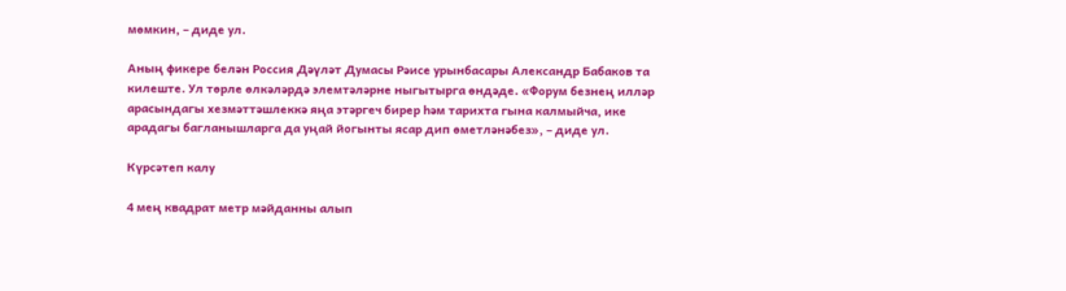мөмкин, – диде ул.

Аның фикере белән Россия Дәүләт Думасы Рәисе урынбасары Александр Бабаков та килеште. Ул төрле өлкәләрдә элемтәләрне ныгытырга өндәде. «Форум безнең илләр арасындагы хезмәттәшлеккә яңа этәргеч бирер һәм тарихта гына калмыйча, ике арадагы багланышларга да уңай йогынты ясар дип өметләнәбез», – диде ул.

Күрсәтеп калу

4 мең квадрат метр мәйданны алып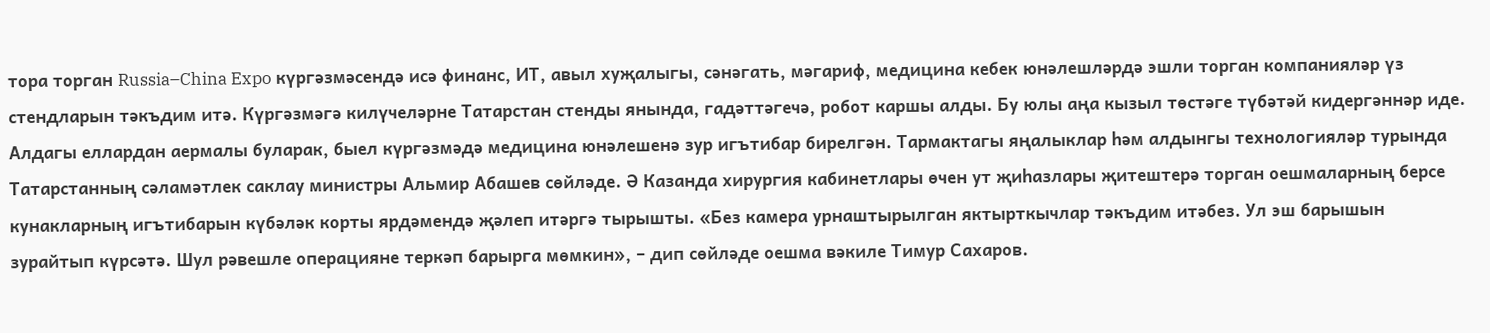тора торган Russia–China Expo күргәзмәсендә исә финанс, ИТ, авыл хуҗалыгы, сәнәгать, мәгариф, медицина кебек юнәлешләрдә эшли торган компанияләр үз стендларын тәкъдим итә. Күргәзмәгә килүчеләрне Татарстан стенды янында, гадәттәгечә, робот каршы алды. Бу юлы аңа кызыл төстәге түбәтәй кидергәннәр иде. Алдагы еллардан аермалы буларак, быел күргәзмәдә медицина юнәлешенә зур игътибар бирелгән. Тармактагы яңалыклар һәм алдынгы технологияләр турында Татарстанның сәламәтлек саклау министры Альмир Абашев сөйләде. Ә Казанда хирургия кабинетлары өчен ут җиһазлары җитештерә торган оешмаларның берсе кунакларның игътибарын күбәләк корты ярдәмендә җәлеп итәргә тырышты. «Без камера урнаштырылган яктырткычлар тәкъдим итәбез. Ул эш барышын зурайтып күрсәтә. Шул рәвешле операцияне теркәп барырга мөмкин», – дип сөйләде оешма вәкиле Тимур Сахаров.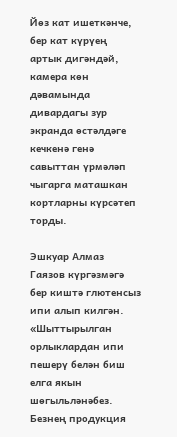Йөз кат ишеткәнче, бер кат күрүең артык дигәндәй, камера көн дәвамында дивардагы зур экранда өстәлдәге кечкенә генә савыттан үрмәләп чыгарга маташкан кортларны күрсәтеп торды.

Эшкуар Алмаз Гаязов күргәзмәгә бер киштә глютенсыз ипи алып килгән. «Шыттырылган орлыклардан ипи пешерү белән биш елга якын шөгыльләнәбез. Безнең продукция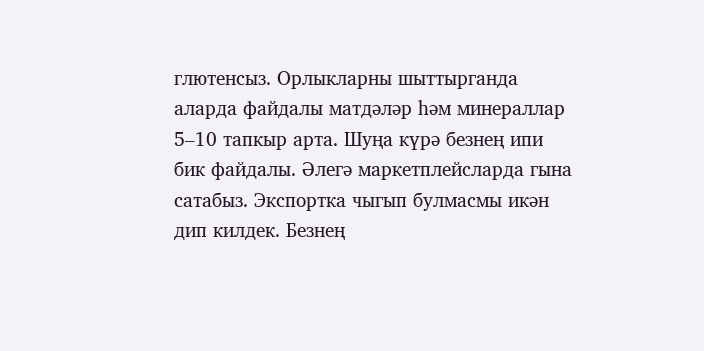глютенсыз. Орлыкларны шыттырганда аларда файдалы матдәләр һәм минераллар 5–10 тапкыр арта. Шуңа күрә безнең ипи бик файдалы. Әлегә маркетплейсларда гына сатабыз. Экспортка чыгып булмасмы икән дип килдек. Безнең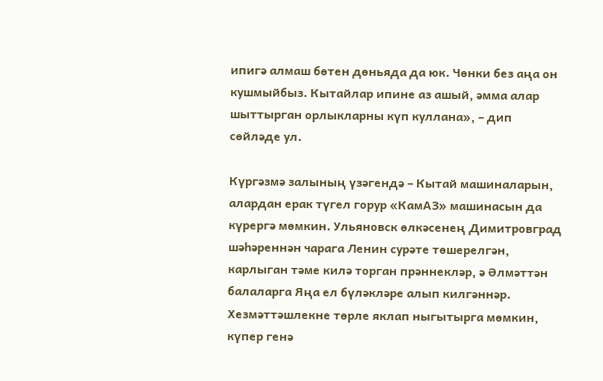ипигә алмаш бөтен дөньяда да юк. Чөнки без аңа он кушмыйбыз. Кытайлар ипине аз ашый, әмма алар шыттырган орлыкларны күп куллана», – дип сөйләде ул.

Күргәзмә залының үзәгендә – Кытай машиналарын, алардан ерак түгел горур «КамАЗ» машинасын да күрергә мөмкин. Ульяновск өлкәсенең Димитровград шәһәреннән чарага Ленин сурәте төшерелгән, карлыган тәме килә торган прәннекләр, ә Әлмәттән балаларга Яңа ел бүләкләре алып килгәннәр. Хезмәттәшлекне төрле яклап ныгытырга мөмкин, күпер генә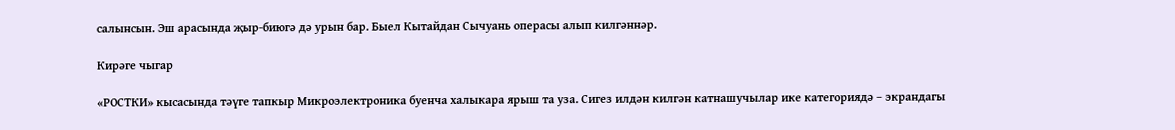салынсын. Эш арасында җыр-биюгә дә урын бар. Быел Кытайдан Сычуань операсы алып килгәннәр.

Кирәге чыгар

«РОСТКИ» кысасында тәүге тапкыр Микроэлектроника буенча халыкара ярыш та уза. Сигез илдән килгән катнашучылар ике категориядә – экрандагы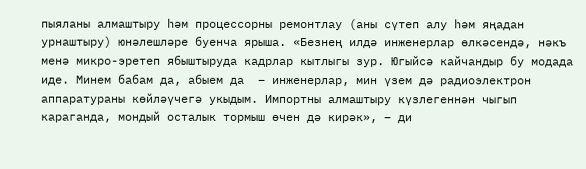пыяланы алмаштыру һәм процессорны ремонтлау (аны сүтеп алу һәм яңадан урнаштыру) юнәлешләре буенча ярыша. «Безнең илдә инженерлар өлкәсендә, нәкъ менә микро-эретеп ябыштыруда кадрлар кытлыгы зур. Югыйсә кайчандыр бу модада иде. Минем бабам да, абыем да  – инженерлар, мин үзем дә радиоэлектрон аппаратураны көйләүчегә укыдым. Импортны алмаштыру күзлегеннән чыгып караганда, мондый осталык тормыш өчен дә кирәк», – ди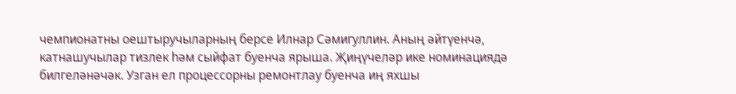чемпионатны оештыручыларның берсе Илнар Сәмигуллин. Аның әйтүенчә, катнашучылар тизлек һәм сыйфат буенча ярыша. Җиңүчеләр ике номинациядә билгеләнәчәк. Узган ел процессорны ремонтлау буенча иң яхшы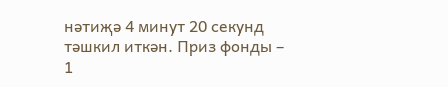нәтиҗә 4 минут 20 секунд тәшкил иткән. Приз фонды – 1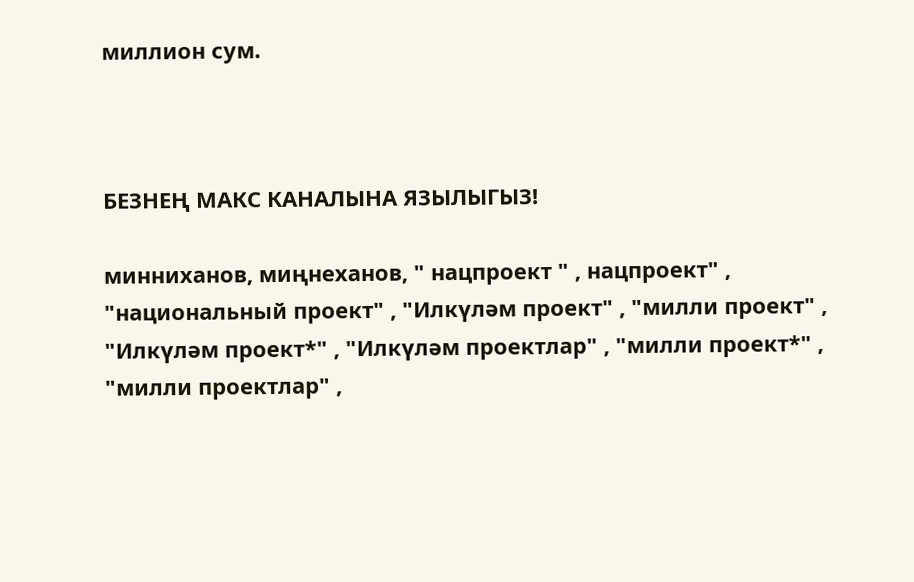миллион сум.



БЕЗНЕҢ МАКС КАНАЛЫНА ЯЗЫЛЫГЫЗ!

минниханов, миңнеханов, " нацпроект " , нацпроект" , "национальный проект" , "Илкүләм проект" , "милли проект" , "Илкүләм проект*" , "Илкүләм проектлар" , "милли проект*" , "милли проектлар" ,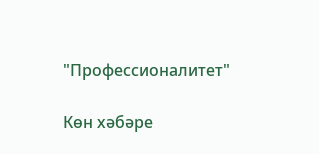"Профессионалитет"

Көн хәбәре